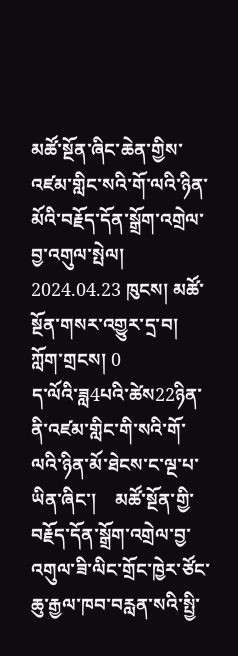མཚོ་སྔོན་ཞིང་ཆེན་གྱིས་འཛམ་གླིང་སའི་གོ་ལའི་ཉིན་མོའི་བརྗོད་དོན་སྒྲོག་འགྲེལ་བྱ་འགུལ་སྤེལ།
2024.04.23 ཁུངས། མཚོ་སྔོན་གསར་འགྱུར་དྲ་བ། ཀློག་གྲངས། 0
ད་ལོའི་ཟླ4པའི་ཚེས22ཉིན་ནི་འཛམ་གླིང་གི་སའི་གོ་ལའི་ཉིན་མོ་ཐེངས་ང་ལྔ་པ་ཡིན་ཞིང་།    མཚོ་སྔོན་གྱི་བརྗོད་དོན་སྒྲོག་འགྲེལ་བྱ་འགུལ་ཟི་ལིང་གྲོང་ཁྱེར་ཙོང་ཆུ་རྒྱལ་ཁབ་བརླན་སའི་སྤྱི་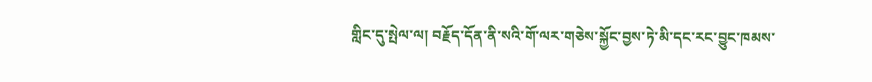གླིང་དུ་སྤེལ་ལ། བརྗོད་དོན་ནི་སའི་གོ་ལར་གཅེས་སྐྱོང་བྱས་ཏེ་མི་དང་རང་བྱུང་ཁམས་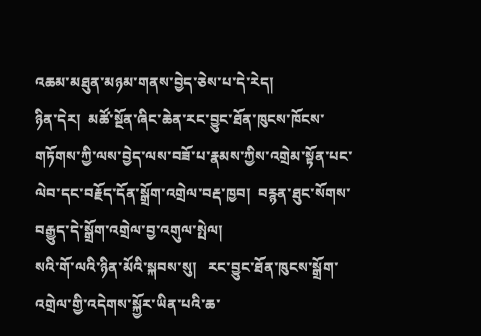འཆམ་མཐུན་མཉམ་གནས་བྱེད་ཅེས་པ་དེ་རེད།
ཉིན་དེར།  མཚོ་སྔོན་ཞིང་ཆེན་རང་བྱུང་ཐོན་ཁུངས་ཁོངས་གཏོགས་ཀྱི་ལས་བྱེད་ལས་བཟོ་པ་རྣམས་ཀྱིས་འགྲེམ་སྟོན་པང་ལེབ་དང་བརྗོད་དོན་སྒྲོག་འགྲེལ་བརྡ་ཁྱབ།  བརྙན་ཐུང་སོགས་བརྒྱུད་དེ་སྒྲོག་འགྲེལ་བྱ་འགུལ་སྤེལ།
སའི་གོ་ལའི་ཉིན་མོའི་སྐབས་སུ།   རང་བྱུང་ཐོན་ཁུངས་སྒྲོག་འགྲེལ་གྱི་འདེགས་སྐྱོར་ཡིན་པའི་ཆ་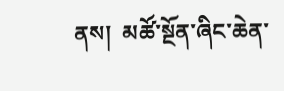ནས།  མཚོ་སྔོན་ཞིང་ཆེན་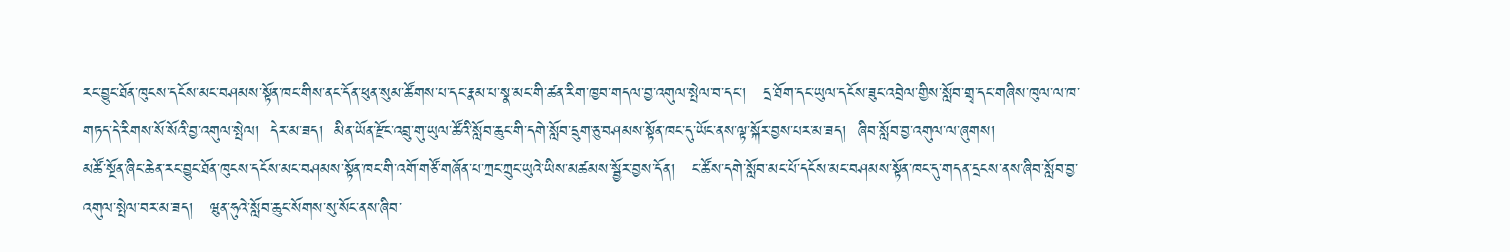རང་བྱུང་ཐོན་ཁུངས་དངོས་མང་བཤམས་སྟོན་ཁང་གིས་ནང་དོན་ཕུན་སུམ་ཚོགས་པ་དང་རྣམ་པ་སྣ་མང་གི་ཚན་རིག་ཁྱབ་གདལ་བྱ་འགུལ་སྤེལ་བ་དང་།   དྲ་ཐོག་དང་ཡུལ་དངོས་ཟུང་འབྲེལ་གྱིས་སློབ་གྲྭ་དང་གཞིས་ཁུལ་ལ་ཁ་གཏད་དེ་རིགས་སོ་སོའི་བྱ་འགུལ་སྤེལ།  དེར་མ་ཟད།  མིན་ཡོན་རྫོང་འབྲུ་གུ་ཡུལ་ཚོའི་སློབ་ཆུང་གི་དགེ་སློབ་དྲུག་ཅུ་བཤམས་སྟོན་ཁང་དུ་ཡོང་ནས་ལྟ་སྐོར་བྱས་པར་མ་ཟད།  ཞིབ་སློབ་བྱ་འགུལ་ལ་ཞུགས།
མཚོ་སྔོན་ཞིང་ཆེན་རང་བྱུང་ཐོན་ཁུངས་དངོས་མང་བཤམས་སྟོན་ཁང་གི་འགོ་གཙོ་གཞོན་པ་ཀྲང་ཀྲུང་ཡུའེ་ཡིས་མཚམས་སྦྱོར་བྱས་དོན།   ང་ཚོས་དགེ་སློབ་མང་པོ་དངོས་མང་བཤམས་སྟོན་ཁང་དུ་གདན་དྲངས་ནས་ཞིབ་སློབ་བྱ་འགུལ་སྤེལ་བར་མ་ཟད།   ཝུན་ཧུའེ་སློབ་ཆུང་སོགས་སུ་སོང་ནས་ཞིབ་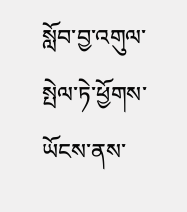སློབ་བྱ་འགུལ་སྤེལ་ཏེ་ཕྱོགས་ཡོངས་ནས་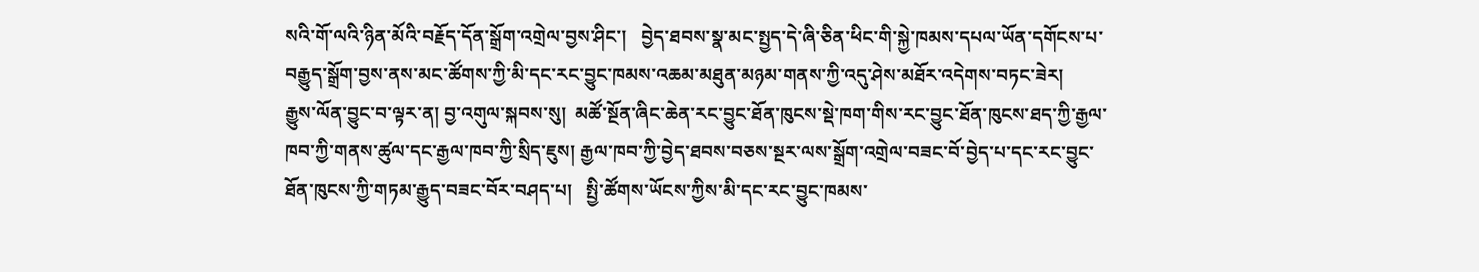སའི་གོ་ལའི་ཉིན་མོའི་བརྗོད་དོན་སྒྲོག་འགྲེལ་བྱས་ཤིང་།   བྱེད་ཐབས་སྣ་མང་སྤྱད་དེ་ཞི་ཅིན་ཕིང་གི་སྐྱེ་ཁམས་དཔལ་ཡོན་དགོངས་པ་བརྒྱུད་སྒྲོག་བྱས་ནས་མང་ཚོགས་ཀྱི་མི་དང་རང་བྱུང་ཁམས་འཆམ་མཐུན་མཉམ་གནས་ཀྱི་འདུ་ཤེས་མཐོར་འདེགས་བཏང་ཟེར།
རྒྱུས་ལོན་བྱུང་བ་ལྟར་ན། བྱ་འགུལ་སྐབས་སུ།  མཚོ་སྔོན་ཞིང་ཆེན་རང་བྱུང་ཐོན་ཁུངས་སྡེ་ཁག་གིས་རང་བྱུང་ཐོན་ཁུངས་ཐད་ཀྱི་རྒྱལ་ཁབ་ཀྱི་གནས་ཚུལ་དང་རྒྱལ་ཁབ་ཀྱི་སྲིད་ཇུས། རྒྱལ་ཁབ་ཀྱི་བྱེད་ཐབས་བཅས་སྔར་ལས་སྒྲོག་འགྲེལ་བཟང་བོ་བྱེད་པ་དང་རང་བྱུང་ཐོན་ཁུངས་ཀྱི་གཏམ་རྒྱུད་བཟང་བོར་བཤད་པ།   སྤྱི་ཚོགས་ཡོངས་ཀྱིས་མི་དང་རང་བྱུང་ཁམས་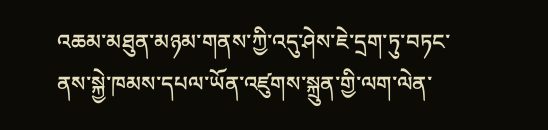འཆམ་མཐུན་མཉམ་གནས་ཀྱི་འདུ་ཤེས་ཇེ་དྲག་ཏུ་བཏང་ནས་སྐྱེ་ཁམས་དཔལ་ཡོན་འཛུགས་སྐྲུན་གྱི་ལག་ལེན་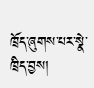ཁྲོད་ཞུགས་པར་སྣེ་ཁྲིད་བྱས།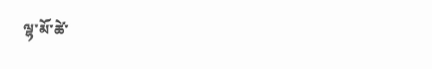ལྷ་མོ་ཚེ་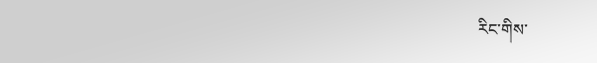རིང་གིས་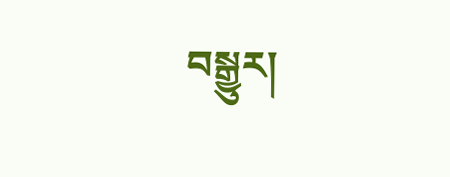བསྒྱུར།